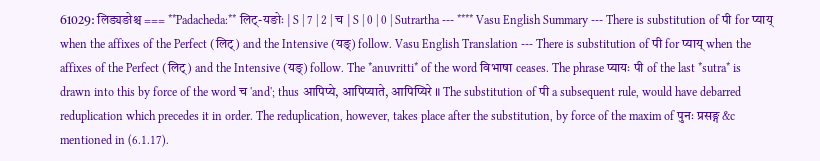61029: लिड्यङोश्च === **Padacheda:** लिट्-यङोः | S | 7 | 2 | च | S | 0 | 0 | Sutrartha --- **** Vasu English Summary --- There is substitution of पी for प्याय् when the affixes of the Perfect (लिट्) and the Intensive (यङ्) follow. Vasu English Translation --- There is substitution of पी for प्याय् when the affixes of the Perfect (लिट्) and the Intensive (यङ्) follow. The *anuvritti* of the word विभाषा ceases. The phrase प्यायः पी of the last *sutra* is drawn into this by force of the word च 'and'; thus आपिप्ये, आपिप्याते, आपिप्यिरे ॥ The substitution of पी a subsequent rule, would have debarred reduplication which precedes it in order. The reduplication, however, takes place after the substitution, by force of the maxim of पुनः प्रसङ्ग &c mentioned in (6.1.17).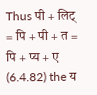Thus पी + लिट् = पि + पी + त = पि + प्य + ए (6.4.82) the य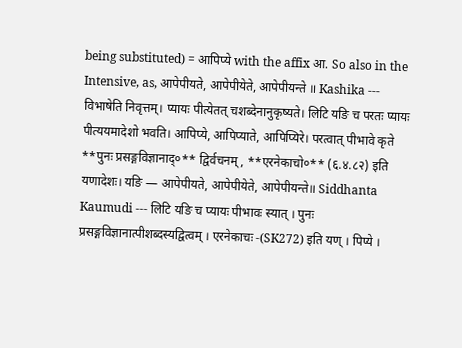being substituted) = आपिप्ये with the affix आ. So also in the Intensive, as, आपेपीयते, आपेपीयेते, आपेपीयन्ते ॥ Kashika --- विभाषेति निवृत्तम्। प्यायः पीत्येतत् चशब्देनानुकृष्यते। लिटि यङि च परतः प्यायः पीत्ययमादेशो भवति। आपिप्ये, आपिप्याते, आपिप्यिरे। परत्वात् पीभावे कृते **पुनः प्रसङ्गविज्ञानाद्०** द्विर्वचनम्, **एरनेकाचो०** (६.४.८२) इति यणादेशः। यङि — आपेपीयते, आपेपीयेते, आपेपीयन्ते॥ Siddhanta Kaumudi --- लिटि यङि च प्यायः पीभावः स्यात् । पुनः प्रसङ्गविज्ञानात्पीशब्दस्यद्वित्वम् । एरनेकाचः -(SK272) इति यण् । पिप्ये ।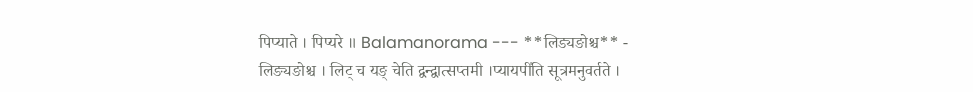पिप्याते । पिप्यरे ॥ Balamanorama --- **लिड्यङोश्च** - लिङ्यङोश्च । लिट् च यङ् चेति द्वन्द्वात्सप्तमी ।प्यायपी॑ति सूत्रमनुवर्तते ।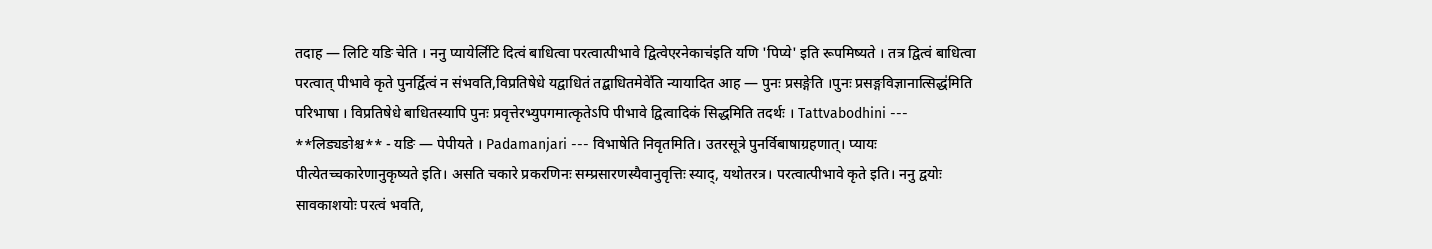तदाह — लिटि यङि चेति । ननु प्यायेर्लिटि दित्वं बाधित्वा परत्वात्पीभावे द्वित्वेएरनेकाच॑इति यणि 'पिप्ये' इति रूपमिष्यते । तत्र द्वित्वं बाधित्वा परत्वात् पीभावे कृते पुनर्द्वित्वं न संभवति,विप्रतिषेधे यद्वाधितं तद्बाधितमेवे॑ति न्यायादित आह — पुनः प्रसङ्गेति ।पुनः प्रसङ्गविज्ञानात्सिद्ध॑मिति परिभाषा । विप्रतिषेधे बाधितस्यापि पुनः प्रवृत्तेरभ्युपगमात्कृतेऽपि पीभावे द्वित्वादिकं सिद्धमिति तदर्थः । Tattvabodhini --- **लिड्यङोश्च** - यङि — पेपीयते । Padamanjari --- विभाषेति निवृतमिति। उतरसूत्रे पुनर्विबाषाग्रहणात्। प्यायः पीत्येतच्चकारेणानुकृष्यते इति। असति चकारे प्रकरणिनः सम्प्रसारणस्यैवानुवृत्तिः स्याद्, यथोतरत्र। परत्वात्पीभावे कृते इति। ननु द्वयोः सावकाशयोः परत्वं भवति,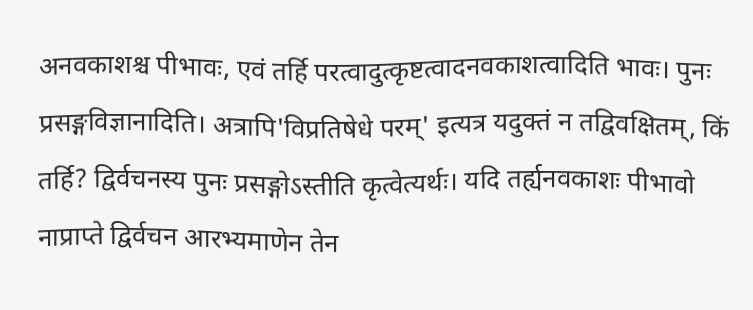अनवकाशश्च पीभावः, एवं तर्हि परत्वादुत्कृष्टत्वादनवकाशत्वादिति भावः। पुनः प्रसङ्गविज्ञानादिति। अत्रापि'विप्रतिषेधे परम्' इत्यत्र यदुक्तं न तद्विवक्षितम्, किं तर्हि? द्विर्वचनस्य पुनः प्रसङ्गोऽस्तीति कृत्वेत्यर्थः। यदि तर्ह्यनवकाशः पीभावो नाप्राप्ते द्विर्वचन आरभ्यमाणेन तेन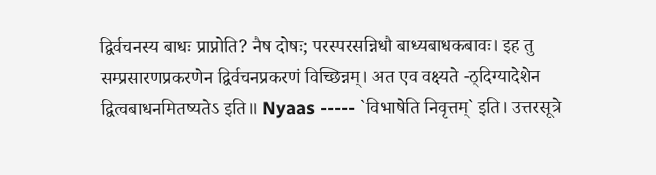द्विर्वचनस्य बाधः प्राप्नोति? नैष दोषः; परस्परसन्निधौ बाध्यबाधकबावः। इह तु सम्प्रसारणप्रकरणेन द्विर्वचनप्रकरणं विच्छिन्नम्। अत एव वक्ष्यते -ठ्दिग्यादेशेन द्वित्वबाधनमितष्यतेऽ इति॥ Nyaas ----- `विभाषेति निवृत्तम्` इति। उत्तरसूत्रे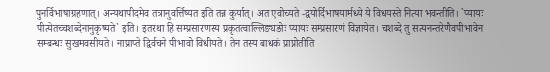पुनर्विभाषाग्रहणात्। अन्यथापीदमेव तत्रानुवर्त्तिष्यत इति तन्न कुर्यात्। अत एवोच्यते -द्वयोर्दिभाषयार्मध्ये ये विधयस्ते नित्या भवन्तीति। `प्यायः पीत्येतच्चशब्देनानुकृष्यते` इति। इतरथा हि सम्प्रसारणस्य प्रकृतत्वाल्लिङ्यङोः प्यायः सम्प्रसारणं विज्ञायेत। चशब्दे तु सत्यनन्तरेणैवपीभावेन सम्बन्धः सुखमवसीयते। नाप्राप्ते द्विर्वचने पीभावो विधीयते। तेन तस्य बाधकं प्राप्नोतीति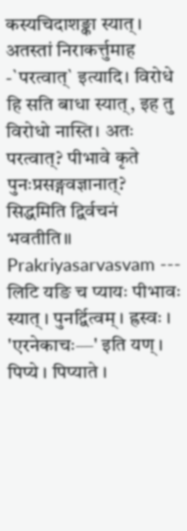कस्यचिदाशङ्का स्यात्। अतस्तां निराकर्त्तुमाह -`परत्वात्` इत्यादि। विरोधे हि सति बाधा स्यात्, इह तु विरोधो नास्ति। अतः परत्वात्? पीभावे कृते पुनःप्रसङ्गवज्ञानात्? सिद्धमिति द्विर्वचनं भवतीति॥ Prakriyasarvasvam --- लिटि यङि च प्यायः पीभावः स्यात् । पुनर्द्वित्वम् । ह्रस्वः । 'एरनेकाचः—' इति यण् । पिप्ये । पिप्याते ।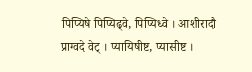पिप्यिषे पिप्यिढ्वे, पिप्यिध्वे । आशीरादौ प्राग्वदे वेट् । प्यायिषीष्ट, प्यासीष्ट ।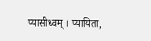प्यासीध्वम् । प्यायिता,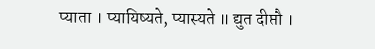प्याता । प्यायिष्यते, प्यास्यते ॥ द्युत दीप्तौ ।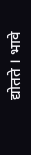द्योतते । भावे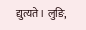द्युत्यते । लुङि,